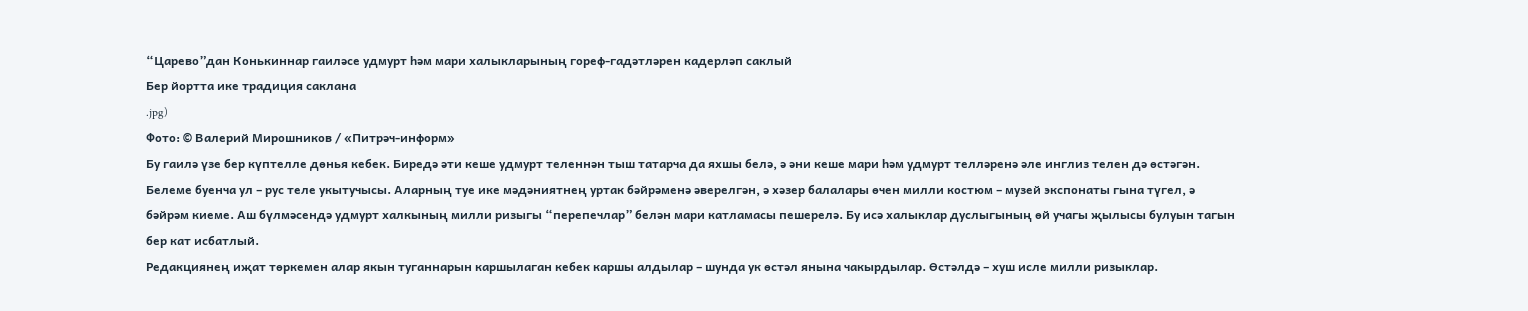“Царево”дан Конькиннар гаиләсе удмурт һәм мари халыкларының гореф-гадәтләрен кадерләп саклый
Бер йортта ике традиция саклана
.jpg)
Фото: © Валерий Мирошников / «Питрәч-информ»
Бу гаилә үзе бер күптелле дөнья кебек. Биредә әти кеше удмурт теленнән тыш татарча да яхшы белә, ә әни кеше мари һәм удмурт телләренә әле инглиз телен дә өстәгән. Белеме буенча ул – рус теле укытучысы. Аларның туе ике мәдәниятнең уртак бәйрәменә әверелгән, ә хәзер балалары өчен милли костюм – музей экспонаты гына түгел, ә бәйрәм киеме. Аш бүлмәсендә удмурт халкының милли ризыгы “перепечлар” белән мари катламасы пешерелә. Бу исә халыклар дуслыгының өй учагы җылысы булуын тагын бер кат исбатлый.
Редакциянең иҗат төркемен алар якын туганнарын каршылаган кебек каршы алдылар – шунда ук өстәл янына чакырдылар. Өстәлдә – хуш исле милли ризыклар.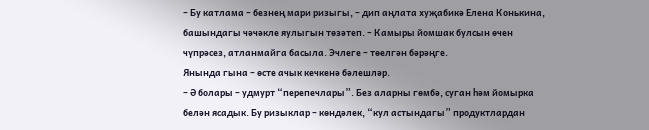– Бу катлама – безнең мари ризыгы, – дип аңлата хуҗабикә Елена Конькина, башындагы чәчәкле яулыгын төзәтеп. – Камыры йомшак булсын өчен чүпрәсез, атланмайга басыла. Эчлеге – төелгән бәрәңге.
Янында гына – өсте ачык кечкенә бәлешләр.
– Ә болары – удмурт “перепечлары”. Без аларны гөмбә, суган һәм йомырка белән ясадык. Бу ризыклар – көндәлек, “кул астындагы” продуктлардан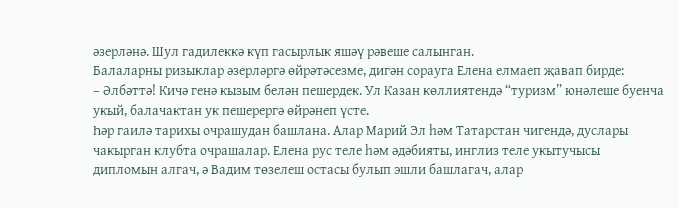әзерләнә. Шул гадилеккә күп гасырлык яшәү рәвеше салынган.
Балаларны ризыклар әзерләргә өйрәтәсезме, дигән сорауга Елена елмаеп җавап бирде:
– Әлбәттә! Кичә генә кызым белән пешердек. Ул Казан көллиятендә “туризм” юнәлеше буенча укый, балачактан ук пешерергә өйрәнеп үсте.
Һәр гаилә тарихы очрашудан башлана. Алар Марий Эл һәм Татарстан чигендә, дуслары чакырган клубта очрашалар. Елена рус теле һәм әдәбияты, инглиз теле укытучысы дипломын алгач, ә Вадим төзелеш остасы булып эшли башлагач, алар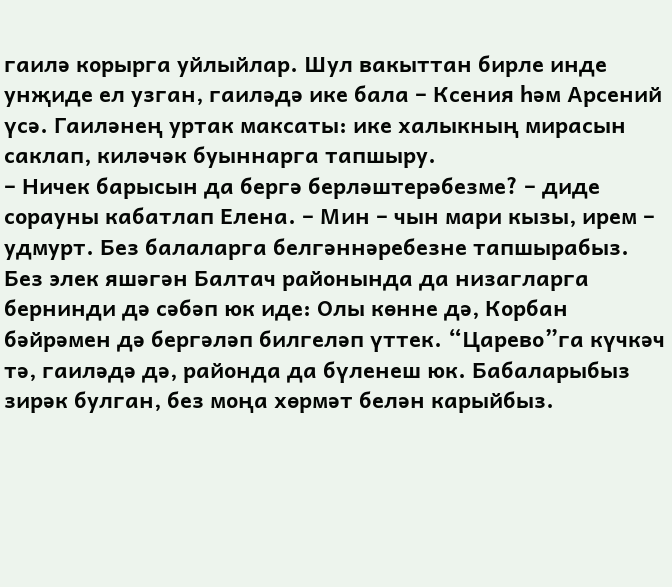гаилә корырга уйлыйлар. Шул вакыттан бирле инде унҗиде ел узган, гаиләдә ике бала – Ксения һәм Арсений үсә. Гаиләнең уртак максаты: ике халыкның мирасын саклап, киләчәк буыннарга тапшыру.
– Ничек барысын да бергә берләштерәбезме? – диде сорауны кабатлап Елена. – Мин – чын мари кызы, ирем – удмурт. Без балаларга белгәннәребезне тапшырабыз. Без элек яшәгән Балтач районында да низагларга бернинди дә сәбәп юк иде: Олы көнне дә, Корбан бәйрәмен дә бергәләп билгеләп үттек. “Царево”га күчкәч тә, гаиләдә дә, районда да бүленеш юк. Бабаларыбыз зирәк булган, без моңа хөрмәт белән карыйбыз.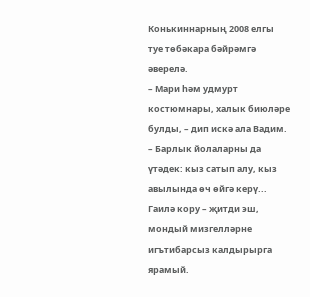Конькиннарның 2008 елгы туе төбәкара бәйрәмгә әверелә.
– Мари һәм удмурт костюмнары, халык биюләре булды, – дип искә ала Вадим. – Барлык йолаларны да үтәдек: кыз сатып алу, кыз авылында өч өйгә керү... Гаилә кору – җитди эш, мондый мизгелләрне игътибарсыз калдырырга ярамый.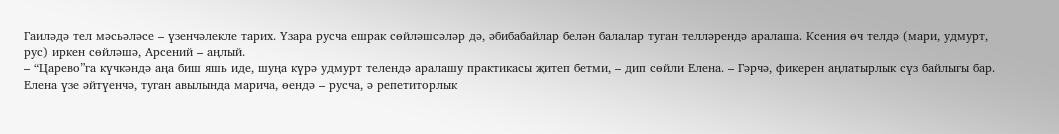Гаиләдә тел мәсьәләсе – үзенчәлекле тарих. Үзара русча ешрак сөйләшсәләр дә, әбибабайлар белән балалар туган телләрендә аралаша. Ксения өч телдә (мари, удмурт, рус) иркен сөйләшә, Арсений – аңлый.
– “Царево”га күчкәндә аңа биш яшь иде, шуңа күрә удмурт телендә аралашу практикасы җитеп бетми, – дип сөйли Елена. – Гәрчә, фикерен аңлатырлык сүз байлыгы бар.
Елена үзе әйтүенчә, туган авылында марича, өендә – русча, ә репетиторлык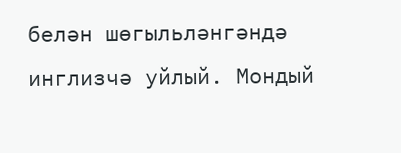белән шөгыльләнгәндә инглизчә уйлый. Мондый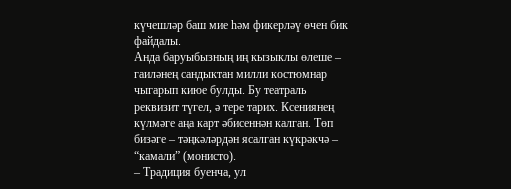күчешләр баш мие һәм фикерләү өчен бик файдалы.
Анда баруыбызның иң кызыклы өлеше – гаиләнең сандыктан милли костюмнар чыгарып киюе булды. Бу театраль реквизит түгел, ә тере тарих. Ксениянең күлмәге аңа карт әбисеннән калган. Төп бизәге – тәңкәләрдән ясалган күкрәкчә – “камали” (монисто).
– Традиция буенча, ул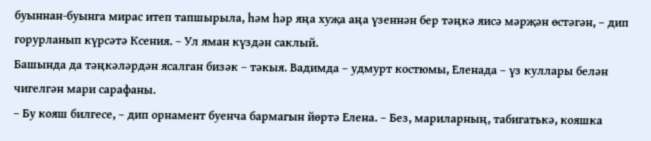буыннан-буынга мирас итеп тапшырыла, һәм һәр яңа хуҗа аңа үзеннән бер тәңкә яисә мәрҗән өстәгән, – дип горурланып күрсәтә Ксения. – Ул яман күздән саклый.
Башында да тәңкәләрдән ясалган бизәк – тәкыя. Вадимда – удмурт костюмы, Еленада – үз куллары белән чигелгән мари сарафаны.
– Бу кояш билгесе, – дип орнамент буенча бармагын йөртә Елена. – Без, мариларның, табигатькә, кояшка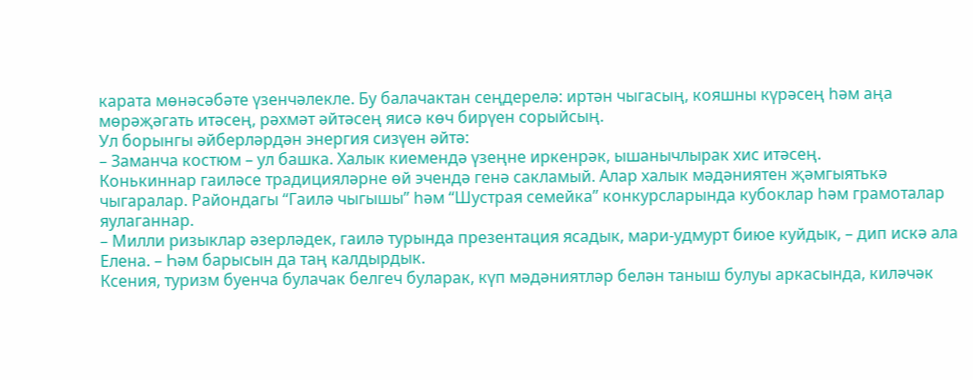карата мөнәсәбәте үзенчәлекле. Бу балачактан сеңдерелә: иртән чыгасың, кояшны күрәсең һәм аңа мөрәҗәгать итәсең, рәхмәт әйтәсең яисә көч бирүен сорыйсың.
Ул борынгы әйберләрдән энергия сизүен әйтә:
– Заманча костюм – ул башка. Халык киемендә үзеңне иркенрәк, ышанычлырак хис итәсең.
Конькиннар гаиләсе традицияләрне өй эчендә генә сакламый. Алар халык мәдәниятен җәмгыятькә чыгаралар. Райондагы “Гаилә чыгышы” һәм “Шустрая семейка” конкурсларында кубоклар һәм грамоталар яулаганнар.
– Милли ризыклар әзерләдек, гаилә турында презентация ясадык, мари-удмурт биюе куйдык, – дип искә ала Елена. – Һәм барысын да таң калдырдык.
Ксения, туризм буенча булачак белгеч буларак, күп мәдәниятләр белән таныш булуы аркасында, киләчәк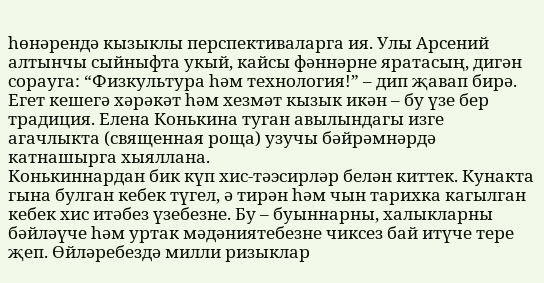һөнәрендә кызыклы перспективаларга ия. Улы Арсений алтынчы сыйныфта укый, кайсы фәннәрне яратасың, дигән сорауга: “Физкультура һәм технология!” – дип җавап бирә.
Егет кешегә хәрәкәт һәм хезмәт кызык икән – бу үзе бер традиция. Елена Конькина туган авылындагы изге агачлыкта (священная роща) узучы бәйрәмнәрдә катнашырга хыяллана.
Конькиннардан бик күп хис-тәэсирләр белән киттек. Кунакта гына булган кебек түгел, ә тирән һәм чын тарихка кагылган кебек хис итәбез үзебезне. Бу – буыннарны, халыкларны бәйләүче һәм уртак мәдәниятебезне чиксез бай итүче тере җеп. Өйләребездә милли ризыклар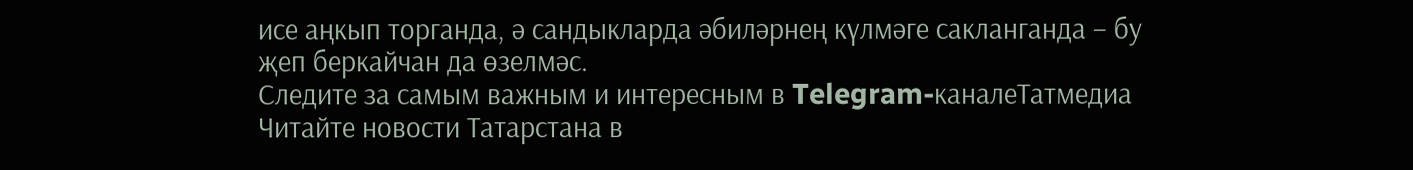исе аңкып торганда, ә сандыкларда әбиләрнең күлмәге сакланганда – бу җеп беркайчан да өзелмәс.
Следите за самым важным и интересным в Telegram-каналеТатмедиа
Читайте новости Татарстана в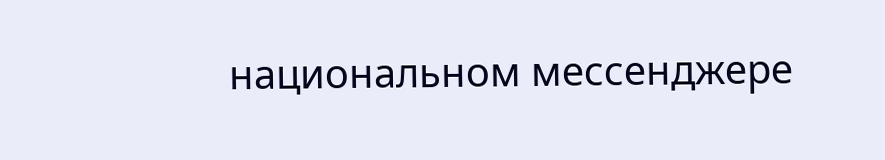национальном мессенджере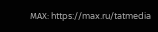MАХ: https://max.ru/tatmedia